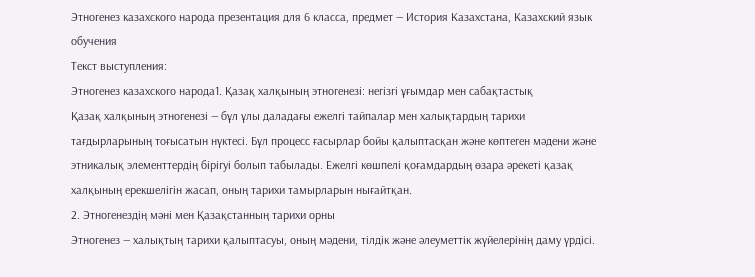Этногенез казахского народа презентация для 6 класса, предмет — История Казахстана, Казахский язык обучения
Текст выступления:
Этногенез казахского народа1. Қазақ халқының этногенезі: негізгі ұғымдар мен сабақтастық
Қазақ халқының этногенезі — бұл ұлы даладағы ежелгі тайпалар мен халықтардың тарихи тағдырларының тоғысатын нүктесі. Бұл процесс ғасырлар бойы қалыптасқан және көптеген мәдени және этникалық элементтердің бірігуі болып табылады. Ежелгі көшпелі қоғамдардың өзара әрекеті қазақ халқының ерекшелігін жасап, оның тарихи тамырларын нығайтқан.
2. Этногенездің мәні мен Қазақстанның тарихи орны
Этногенез — халықтың тарихи қалыптасуы, оның мәдени, тілдік және әлеуметтік жүйелерінің даму үрдісі.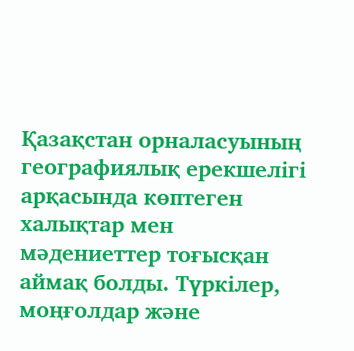Қазақстан орналасуының географиялық ерекшелігі арқасында көптеген халықтар мен мәдениеттер тоғысқан аймақ болды. Түркілер, моңғолдар және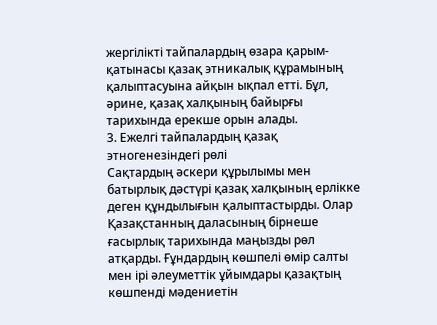жергілікті тайпалардың өзара қарым-қатынасы қазақ этникалық құрамының қалыптасуына айқын ықпал етті. Бұл, әрине, қазақ халқының байырғы тарихында ерекше орын алады.
3. Ежелгі тайпалардың қазақ этногенезіндегі рөлі
Сақтардың әскери құрылымы мен батырлық дәстүрі қазақ халқының ерлікке деген құндылығын қалыптастырды. Олар Қазақстанның даласының бірнеше ғасырлық тарихында маңызды рөл атқарды. Ғұндардың көшпелі өмір салты мен ірі әлеуметтік ұйымдары қазақтың көшпенді мәдениетін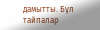дамытты. Бұл тайпалар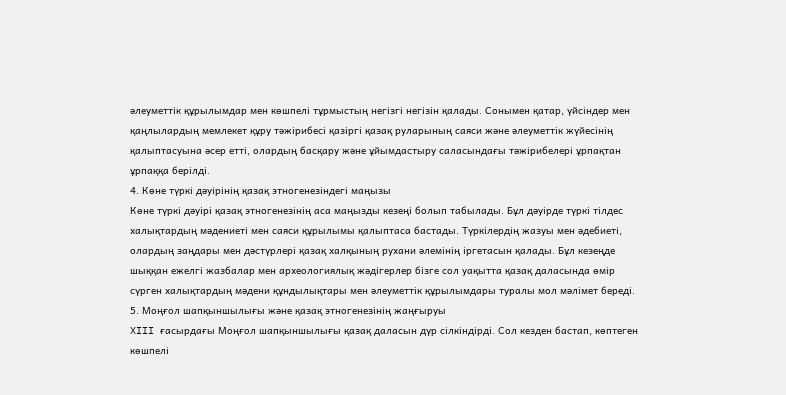әлеуметтiк құрылымдар мен көшпелі тұрмыстың негізгі негізін қалады. Сонымен қатар, үйсіндер мен қаңлылардың мемлекет құру тәжірибесі қазіргі қазақ руларының саяси және әлеуметтік жүйесінің қалыптасуына әсер етті, олардың басқару және ұйымдастыру саласындағы тәжірибелері ұрпақтан ұрпаққа берілді.
4. Көне түркі дәуірінің қазақ этногенезіндегі маңызы
Көне түркі дәуірі қазақ этногенезінің аса маңызды кезеңі болып табылады. Бұл дәуірде түркі тілдес халықтардың мәдениеті мен саяси құрылымы қалыптаса бастады. Түркілердің жазуы мен әдебиеті, олардың заңдары мен дәстүрлері қазақ халқының рухани әлемінің іргетасын қалады. Бұл кезеңде шыққан ежелгі жазбалар мен археологиялық жәдігерлер бізге сол уақытта қазақ даласында өмір сүрген халықтардың мәдени құндылықтары мен әлеуметтік құрылымдары туралы мол мәлімет береді.
5. Моңғол шапқыншылығы және қазақ этногенезінің жаңғыруы
XIII ғасырдағы Моңғол шапқыншылығы қазақ даласын дүр сілкіндірді. Сол кезден бастап, көптеген көшпелі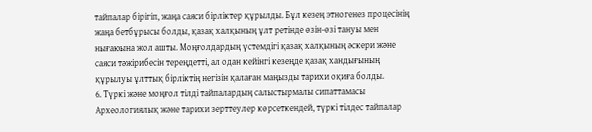тайпалар бірігіп, жаңа саяси бірліктер құрылды. Бұл кезең этногенез процесінің жаңа бетбұрысы болды, қазақ халқының ұлт ретінде өзін-өзі тануы мен нығаюына жол ашты. Моңғолдардың үстемдігі қазақ халқының әскери және саяси тәжірибесін тереңдетті, ал одан кейінгі кезеңде қазақ хандығының құрылуы ұлттық бірліктің негізін қалаған маңызды тарихи оқиға болды.
6. Түркі және моңғол тілді тайпалардың салыстырмалы сипаттамасы
Археологиялық және тарихи зерттеулер көрсеткендей, түркі тілдес тайпалар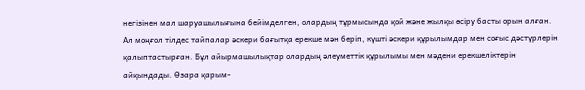негізінен мал шаруашылығына бейімделген, олардың тұрмысында қой және жылқы өсіру басты орын алған. Ал моңғол тілдес тайпалар әскери бағытқа ерекше мән беріп, күшті әскери құрылымдар мен соғыс дәстүрлерін қалыптастырған. Бұл айырмашылықтар олардың әлеуметтік құрылымы мен мәдени ерекшеліктерін айқындады. Өзара қарым-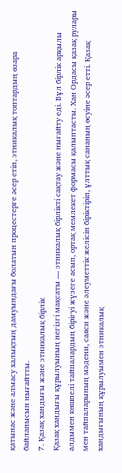қатынас және алмасу халықтың дамуындағы болатын процестерге әсер етіп, этникалық топтардың өзара байланысын нығайтты.
7. Қазақ хандығы және этникалық бірлік
Қазақ хандығы құрылуының негізгі мақсаты — этникалық бірлікті сақтау және нығайту еді. Бұл бірлік арқылы алдымен көшпелі тайпалардың бірігуі жүзеге асып, ортақ мемлекет формасы қалыптасты. Хан Ордасы қазақ рулары мен тайпаларының мәдени, саяси және әлеуметтік желісін біріктіріп, ұлттық сананың өсуіне әсер етті. Қазақ хандығының құрылуымен этникалық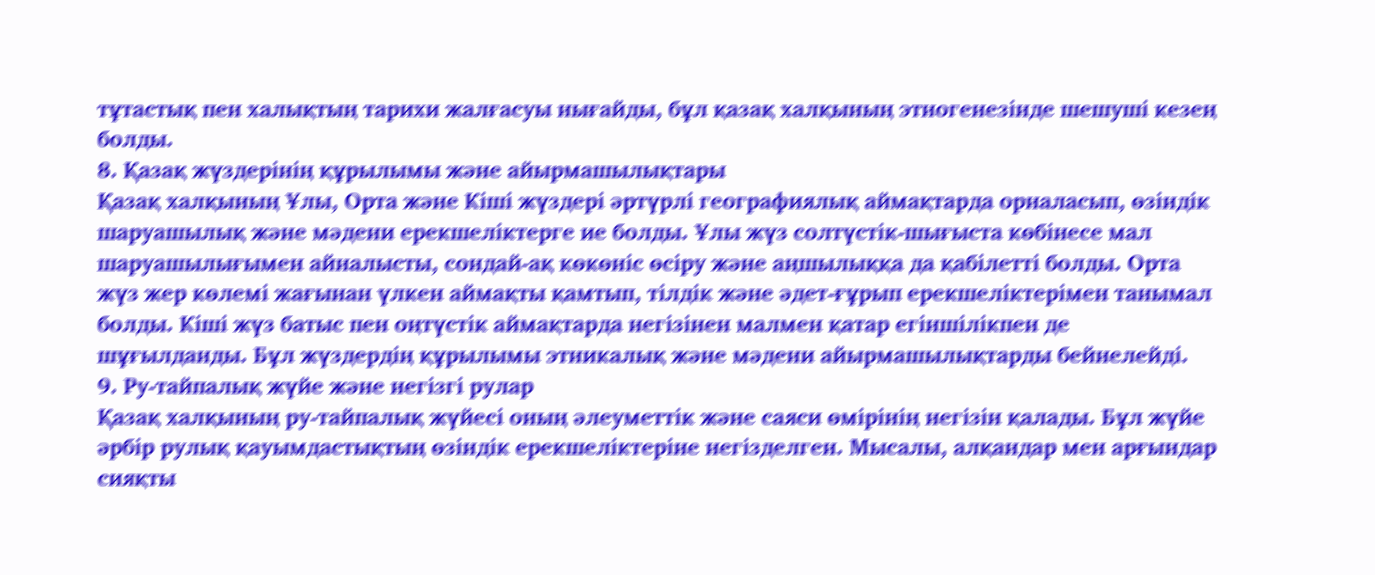тұтастық пен халықтың тарихи жалғасуы нығайды, бұл қазақ халқының этногенезінде шешуші кезең болды.
8. Қазақ жүздерінің құрылымы және айырмашылықтары
Қазақ халқының Ұлы, Орта және Кіші жүздері әртүрлі географиялық аймақтарда орналасып, өзіндік шаруашылық және мәдени ерекшеліктерге ие болды. Ұлы жүз солтүстік-шығыста көбінесе мал шаруашылығымен айналысты, сондай-ақ көкөніс өсіру және аңшылыққа да қабілетті болды. Орта жүз жер көлемі жағынан үлкен аймақты қамтып, тілдік және әдет-ғұрып ерекшеліктерімен танымал болды. Кіші жүз батыс пен оңтүстік аймақтарда негізінен малмен қатар егіншілікпен де шұғылданды. Бұл жүздердің құрылымы этникалық және мәдени айырмашылықтарды бейнелейді.
9. Ру-тайпалық жүйе және негізгі рулар
Қазақ халқының ру-тайпалық жүйесі оның әлеуметтік және саяси өмірінің негізін қалады. Бұл жүйе әрбір рулық қауымдастықтың өзіндік ерекшеліктеріне негізделген. Мысалы, алқандар мен арғындар сияқты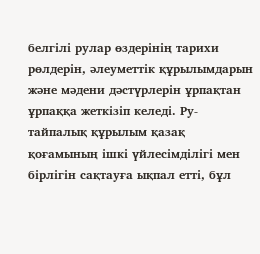белгілі рулар өздерінің тарихи рөлдерін, әлеуметтік құрылымдарын және мәдени дәстүрлерін ұрпақтан ұрпаққа жеткізіп келеді. Ру-тайпалық құрылым қазақ қоғамының ішкі үйлесімділігі мен бірлігін сақтауға ықпал етті, бұл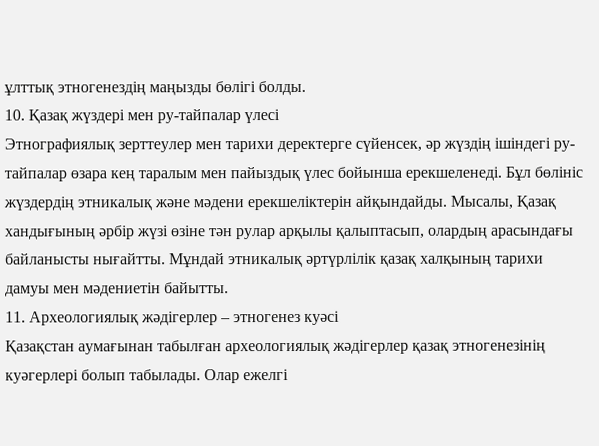ұлттық этногенездің маңызды бөлігі болды.
10. Қазақ жүздері мен ру-тайпалар үлесі
Этнографиялық зерттеулер мен тарихи деректерге сүйенсек, әр жүздің ішіндегі ру-тайпалар өзара кең таралым мен пайыздық үлес бойынша ерекшеленеді. Бұл бөлініс жүздердің этникалық және мәдени ерекшеліктерін айқындайды. Мысалы, Қазақ хандығының әрбір жүзі өзіне тән рулар арқылы қалыптасып, олардың арасындағы байланысты нығайтты. Мұндай этникалық әртүрлілік қазақ халқының тарихи дамуы мен мәдениетін байытты.
11. Археологиялық жәдігерлер – этногенез куәсі
Қазақстан аумағынан табылған археологиялық жәдігерлер қазақ этногенезінің куәгерлері болып табылады. Олар ежелгі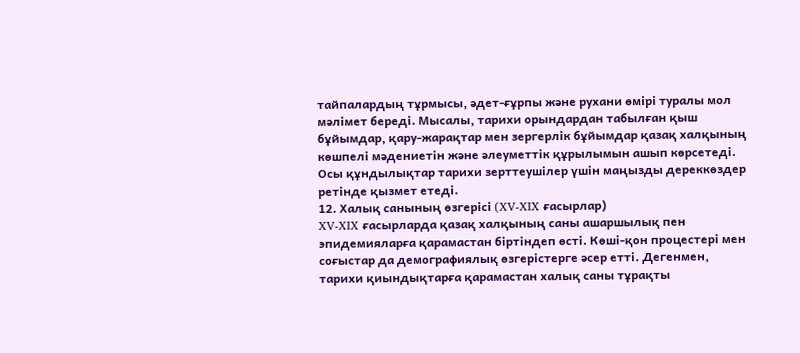тайпалардың тұрмысы, әдет-ғұрпы және рухани өмірі туралы мол мәлімет береді. Мысалы, тарихи орындардан табылған қыш бұйымдар, қару-жарақтар мен зергерлік бұйымдар қазақ халқының көшпелі мәдениетін және әлеуметтік құрылымын ашып көрсетеді. Осы құндылықтар тарихи зерттеушілер үшін маңызды дереккөздер ретінде қызмет етеді.
12. Халық санының өзгерісі (XV-XIX ғасырлар)
XV-XIX ғасырларда қазақ халқының саны ашаршылық пен эпидемияларға қарамастан біртіндеп өсті. Көші-қон процестері мен соғыстар да демографиялық өзгерістерге әсер етті. Дегенмен, тарихи қиындықтарға қарамастан халық саны тұрақты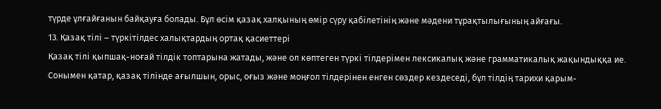түрде ұлғайғанын байқауға болады. Бұл өсім қазақ халқының өмір сүру қабілетінің және мәдени тұрақтылығының айғағы.
13. Қазақ тілі – түркітілдес халықтардың ортақ қасиеттері
Қазақ тілі қыпшақ-ноғай тілдік топтарына жатады, және ол көптеген түркі тілдерімен лексикалық және грамматикалық жақындыққа ие. Сонымен қатар, қазақ тілінде ағылшын, орыс, оғыз және моңғол тілдерінен енген сөздер кездеседі, бұл тілдің тарихи қарым-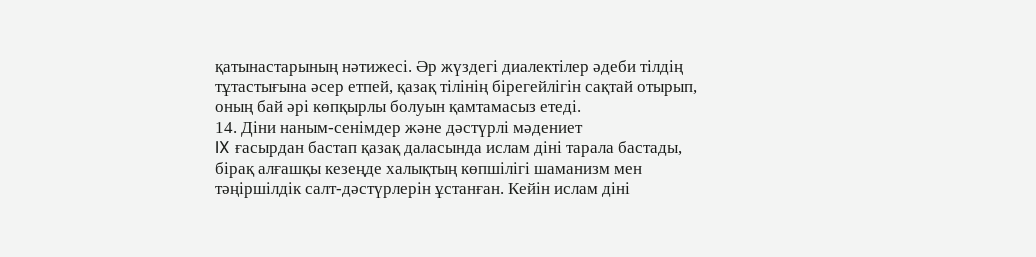қатынастарының нәтижесі. Әр жүздегі диалектілер әдеби тілдің тұтастығына әсер етпей, қазақ тілінің бірегейлігін сақтай отырып, оның бай әрі көпқырлы болуын қамтамасыз етеді.
14. Діни наным-сенімдер және дәстүрлі мәдениет
IX ғасырдан бастап қазақ даласында ислам діні тарала бастады, бірақ алғашқы кезеңде халықтың көпшілігі шаманизм мен тәңіршілдік салт-дәстүрлерін ұстанған. Кейін ислам діні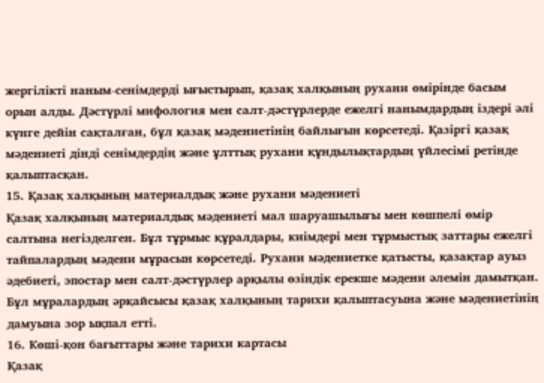жергілікті наным-сенімдерді ығыстырып, қазақ халқының рухани өмірінде басым орын алды. Дәстүрлі мифология мен салт-дәстүрлерде ежелгі нанымдардың іздері әлі күнге дейін сақталған, бұл қазақ мәдениетінің байлығын көрсетеді. Қазіргі қазақ мәдениеті дінді сенімдердің және ұлттық рухани құндылықтардың үйлесімі ретінде қалыптасқан.
15. Қазақ халқының материалдық және рухани мәдениеті
Қазақ халқының материалдық мәдениеті мал шаруашылығы мен көшпелі өмір салтына негізделген. Бұл тұрмыс құралдары, киімдері мен тұрмыстық заттары ежелгі тайпалардың мәдени мұрасын көрсетеді. Рухани мәдениетке қатысты, қазақтар ауыз әдебиеті, эпостар мен салт-дәстүрлер арқылы өзіндік ерекше мәдени әлемін дамытқан. Бұл мұралардың әрқайсысы қазақ халқының тарихи қалыптасуына және мәдениетінің дамуына зор ықпал етті.
16. Көші-қон бағыттары және тарихи картасы
Қазақ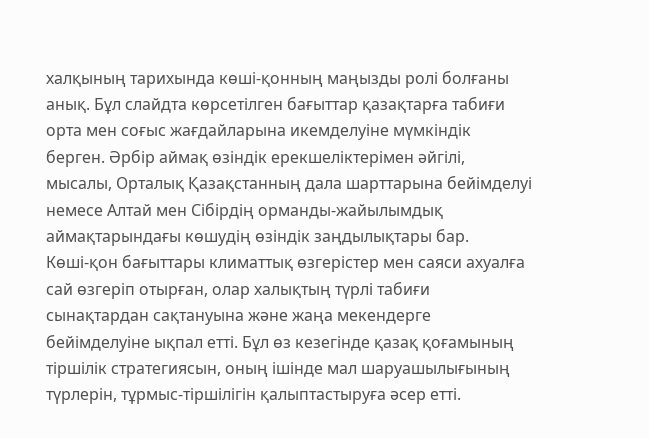халқының тарихында көші-қонның маңызды ролі болғаны анық. Бұл слайдта көрсетілген бағыттар қазақтарға табиғи орта мен соғыс жағдайларына икемделуіне мүмкіндік берген. Әрбір аймақ өзіндік ерекшеліктерімен әйгілі, мысалы, Орталық Қазақстанның дала шарттарына бейімделуі немесе Алтай мен Сібірдің орманды-жайылымдық аймақтарындағы көшудің өзіндік заңдылықтары бар.
Көші-қон бағыттары климаттық өзгерістер мен саяси ахуалға сай өзгеріп отырған, олар халықтың түрлі табиғи сынақтардан сақтануына және жаңа мекендерге бейімделуіне ықпал етті. Бұл өз кезегінде қазақ қоғамының тіршілік стратегиясын, оның ішінде мал шаруашылығының түрлерін, тұрмыс-тіршілігін қалыптастыруға әсер етті.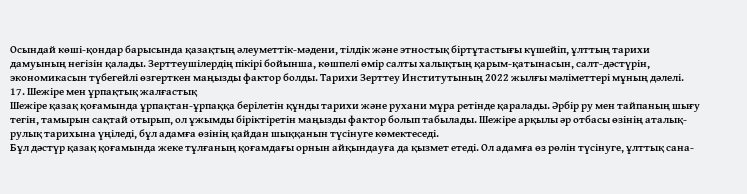Осындай көші-қондар барысында қазақтың әлеуметтік-мәдени, тілдік және этностық біртұтастығы күшейіп, ұлттың тарихи дамуының негізін қалады. Зерттеушілердің пікірі бойынша, көшпелі өмір салты халықтың қарым-қатынасын, салт-дәстүрін, экономикасын түбегейлі өзгерткен маңызды фактор болды. Тарихи Зерттеу Институтының 2022 жылғы мәліметтері мұның дәлелі.
17. Шежіре мен ұрпақтық жалғастық
Шежіре қазақ қоғамында ұрпақтан-ұрпаққа берілетін құнды тарихи және рухани мұра ретінде қаралады. Әрбір ру мен тайпаның шығу тегін, тамырын сақтай отырып, ол ұжымды біріктіретін маңызды фактор болып табылады. Шежіре арқылы әр отбасы өзінің аталық-рулық тарихына үңіледі, бұл адамға өзінің қайдан шыққанын түсінуге көмектеседі.
Бұл дәстүр қазақ қоғамында жеке тұлғаның қоғамдағы орнын айқындауға да қызмет етеді. Ол адамға өз рөлін түсінуге, ұлттық сана-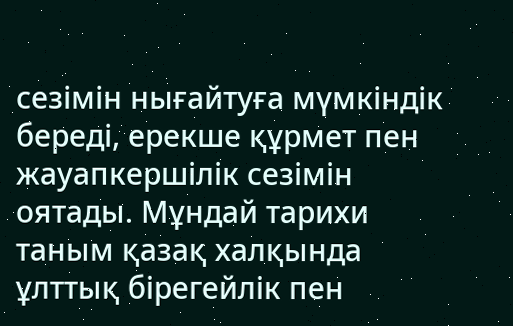сезімін нығайтуға мүмкіндік береді, ерекше құрмет пен жауапкершілік сезімін оятады. Мұндай тарихи таным қазақ халқында ұлттық бірегейлік пен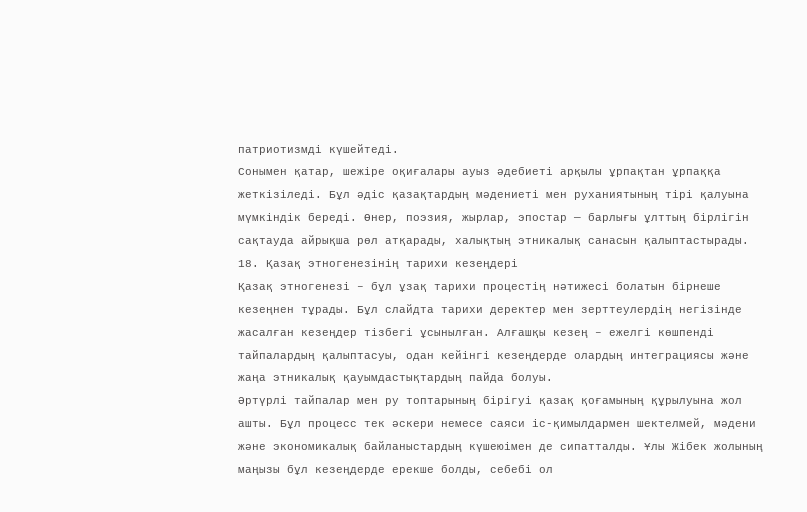патриотизмді күшейтеді.
Сонымен қатар, шежіре оқиғалары ауыз әдебиеті арқылы ұрпақтан ұрпаққа жеткізіледі. Бұл әдіс қазақтардың мәдениеті мен руханиятының тірі қалуына мүмкіндік береді. Өнер, поэзия, жырлар, эпостар — барлығы ұлттың бірлігін сақтауда айрықша рөл атқарады, халықтың этникалық санасын қалыптастырады.
18. Қазақ этногенезінің тарихи кезеңдері
Қазақ этногенезі – бұл ұзақ тарихи процестің нәтижесі болатын бірнеше кезеңнен тұрады. Бұл слайдта тарихи деректер мен зерттеулердің негізінде жасалған кезеңдер тізбегі ұсынылған. Алғашқы кезең – ежелгі көшпенді тайпалардың қалыптасуы, одан кейінгі кезеңдерде олардың интеграциясы және жаңа этникалық қауымдастықтардың пайда болуы.
Әртүрлі тайпалар мен ру топтарының бірігуі қазақ қоғамының құрылуына жол ашты. Бұл процесс тек әскери немесе саяси іс-қимылдармен шектелмей, мәдени және экономикалық байланыстардың күшеюімен де сипатталды. Ұлы Жібек жолының маңызы бұл кезеңдерде ерекше болды, себебі ол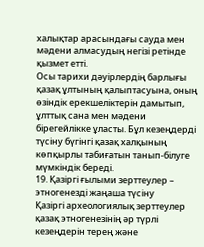халықтар арасындағы сауда мен мәдени алмасудың негізі ретінде қызмет етті.
Осы тарихи дәуірлердің барлығы қазақ ұлтының қалыптасуына, оның өзіндік ерекшеліктерін дамытып, ұлттық сана мен мәдени бірегейлікке ұласты. Бұл кезеңдерді түсіну бүгінгі қазақ халқының көпқырлы табиғатын танып-білуге мүмкіндік береді.
19. Қазіргі ғылыми зерттеулер – этногенезді жаңаша түсіну
Қазіргі археологиялық зерттеулер қазақ этногенезінің әр түрлі кезеңдерін терең және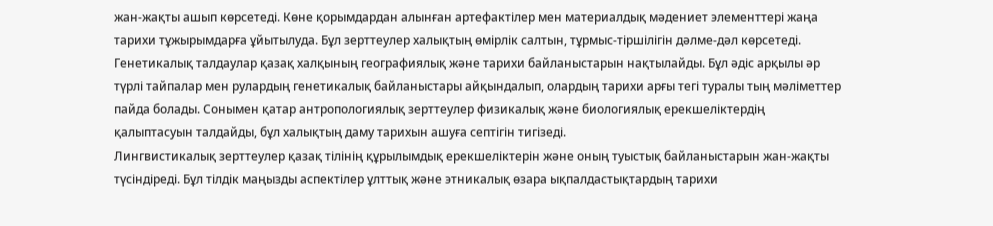жан-жақты ашып көрсетеді. Көне қорымдардан алынған артефактілер мен материалдық мәдениет элементтері жаңа тарихи тұжырымдарға ұйытылуда. Бұл зерттеулер халықтың өмірлік салтын, тұрмыс-тіршілігін дәлме-дәл көрсетеді.
Генетикалық талдаулар қазақ халқының географиялық және тарихи байланыстарын нақтылайды. Бұл әдіс арқылы әр түрлі тайпалар мен рулардың генетикалық байланыстары айқындалып, олардың тарихи арғы тегі туралы тың мәліметтер пайда болады. Сонымен қатар антропологиялық зерттеулер физикалық және биологиялық ерекшеліктердің қалыптасуын талдайды, бұл халықтың даму тарихын ашуға септігін тигізеді.
Лингвистикалық зерттеулер қазақ тілінің құрылымдық ерекшеліктерін және оның туыстық байланыстарын жан-жақты түсіндіреді. Бұл тілдік маңызды аспектілер ұлттық және этникалық өзара ықпалдастықтардың тарихи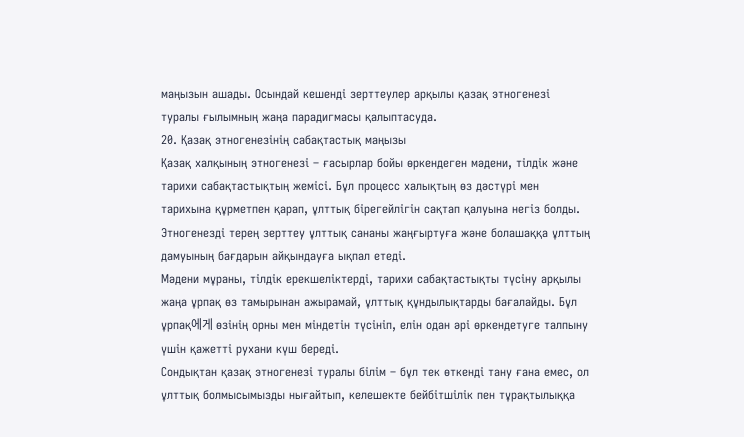маңызын ашады. Осындай кешенді зерттеулер арқылы қазақ этногенезі туралы ғылымның жаңа парадигмасы қалыптасуда.
20. Қазақ этногенезінің сабақтастық маңызы
Қазақ халқының этногенезі – ғасырлар бойы өркендеген мәдени, тілдік және тарихи сабақтастықтың жемісі. Бұл процесс халықтың өз дәстүрі мен тарихына құрметпен қарап, ұлттық бірегейлігін сақтап қалуына негіз болды. Этногенезді терең зерттеу ұлттық сананы жаңғыртуға және болашаққа ұлттың дамуының бағдарын айқындауға ықпал етеді.
Мәдени мұраны, тілдік ерекшеліктерді, тарихи сабақтастықты түсіну арқылы жаңа ұрпақ өз тамырынан ажырамай, ұлттық құндылықтарды бағалайды. Бұл ұрпақ에게 өзінің орны мен міндетін түсініп, елін одан әрі өркендетуге талпыну үшін қажетті рухани күш береді.
Сондықтан қазақ этногенезі туралы білім – бұл тек өткенді тану ғана емес, ол ұлттық болмысымызды нығайтып, келешекте бейбітшілік пен тұрақтылыққа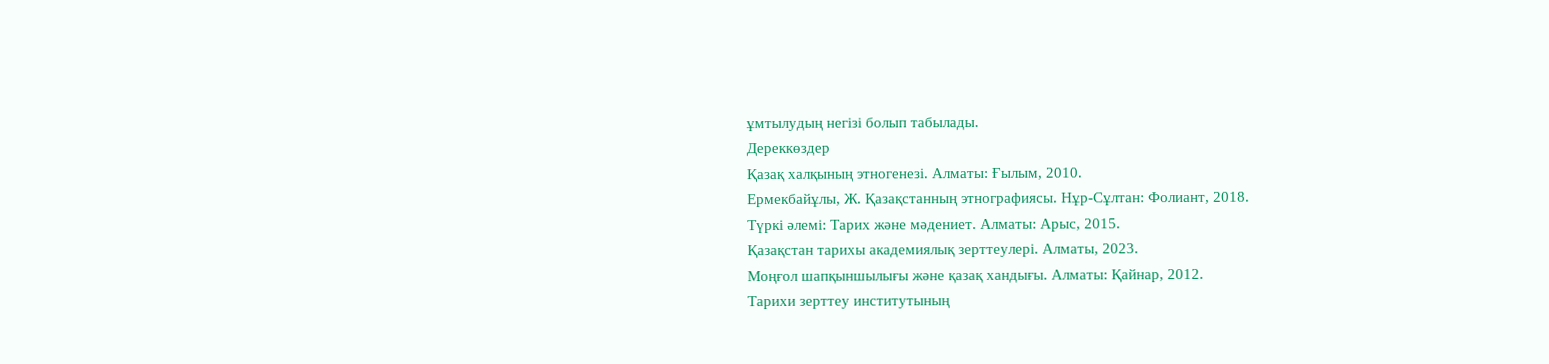ұмтылудың негізі болып табылады.
Дереккөздер
Қазақ халқының этногенезі. Алматы: Ғылым, 2010.
Ермекбайұлы, Ж. Қазақстанның этнографиясы. Нұр-Сұлтан: Фолиант, 2018.
Түркі әлемі: Тарих және мәдениет. Алматы: Арыс, 2015.
Қазақстан тарихы академиялық зерттеулері. Алматы, 2023.
Моңғол шапқыншылығы және қазақ хандығы. Алматы: Қайнар, 2012.
Тарихи зерттеу институтының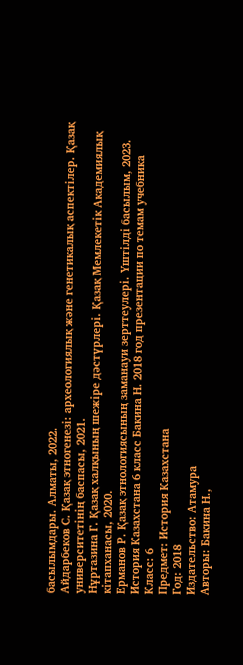басылымдары. Алматы, 2022.
Айдарбеков С. Қазақ этногенезі: археологиялық және генетикалық аспектілер. Қазақ университетінің баспасы, 2021.
Нұртазина Г. Қазақ халқының шежіре дәстүрлері. Қазақ Мемлекетік Академиялық кітапханасы, 2020.
Ерманов Р. Қазақ этнологиясының заманауи зерттеулері. Үштілді басылым, 2023.
История Казахстана 6 класс Бакина Н. 2018 год презентации по темам учебника
Класс: 6
Предмет: История Казахстана
Год: 2018
Издательство: Атамура
Авторы: Бакина Н.,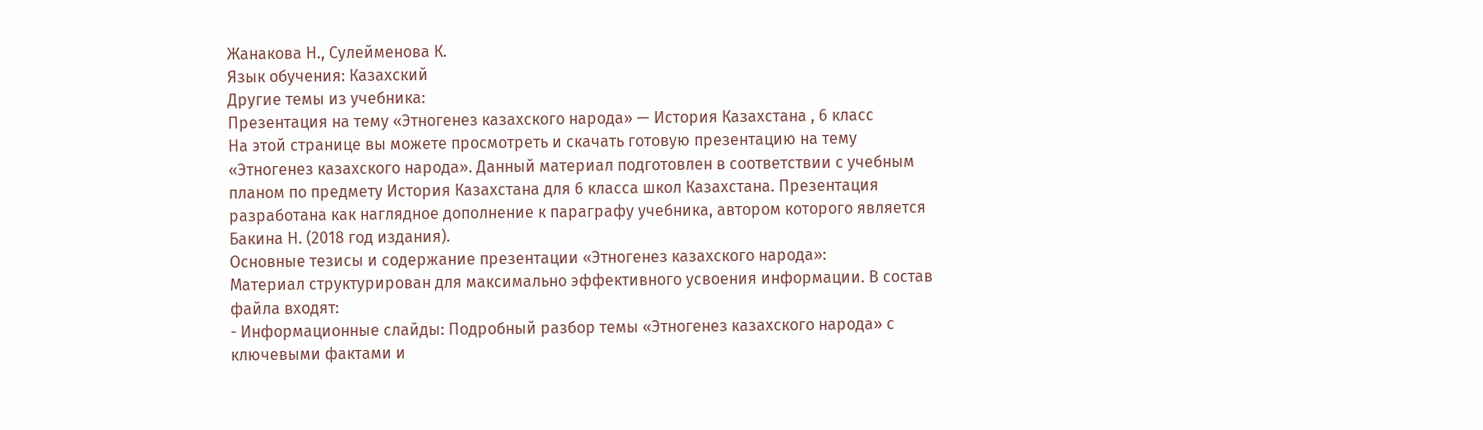Жанакова Н., Сулейменова К.
Язык обучения: Казахский
Другие темы из учебника:
Презентация на тему «Этногенез казахского народа» — История Казахстана , 6 класс
На этой странице вы можете просмотреть и скачать готовую презентацию на тему «Этногенез казахского народа». Данный материал подготовлен в соответствии с учебным планом по предмету История Казахстана для 6 класса школ Казахстана. Презентация разработана как наглядное дополнение к параграфу учебника, автором которого является Бакина Н. (2018 год издания).
Основные тезисы и содержание презентации «Этногенез казахского народа»:
Материал структурирован для максимально эффективного усвоения информации. В состав файла входят:
- Информационные слайды: Подробный разбор темы «Этногенез казахского народа» с ключевыми фактами и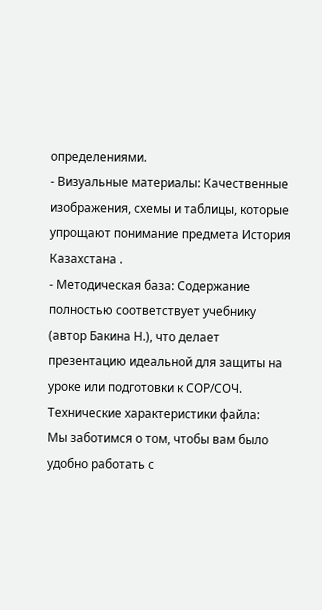определениями.
- Визуальные материалы: Качественные изображения, схемы и таблицы, которые упрощают понимание предмета История Казахстана .
- Методическая база: Содержание полностью соответствует учебнику (автор Бакина Н.), что делает презентацию идеальной для защиты на уроке или подготовки к СОР/СОЧ.
Технические характеристики файла:
Мы заботимся о том, чтобы вам было удобно работать с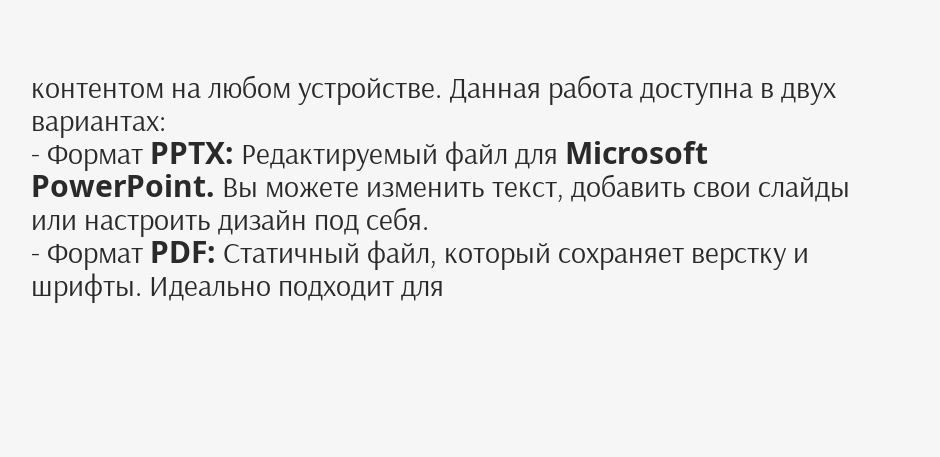контентом на любом устройстве. Данная работа доступна в двух вариантах:
- Формат PPTX: Редактируемый файл для Microsoft PowerPoint. Вы можете изменить текст, добавить свои слайды или настроить дизайн под себя.
- Формат PDF: Статичный файл, который сохраняет верстку и шрифты. Идеально подходит для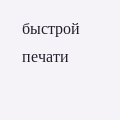быстрой печати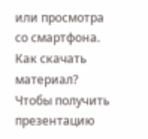или просмотра со смартфона.
Как скачать материал?
Чтобы получить презентацию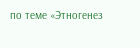по теме «Этногенез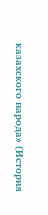казахского народа» (История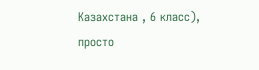Казахстана , 6 класс), просто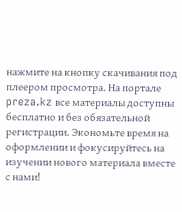нажмите на кнопку скачивания под плеером просмотра. На портале preza.kz все материалы доступны бесплатно и без обязательной регистрации. Экономьте время на оформлении и фокусируйтесь на изучении нового материала вместе с нами!